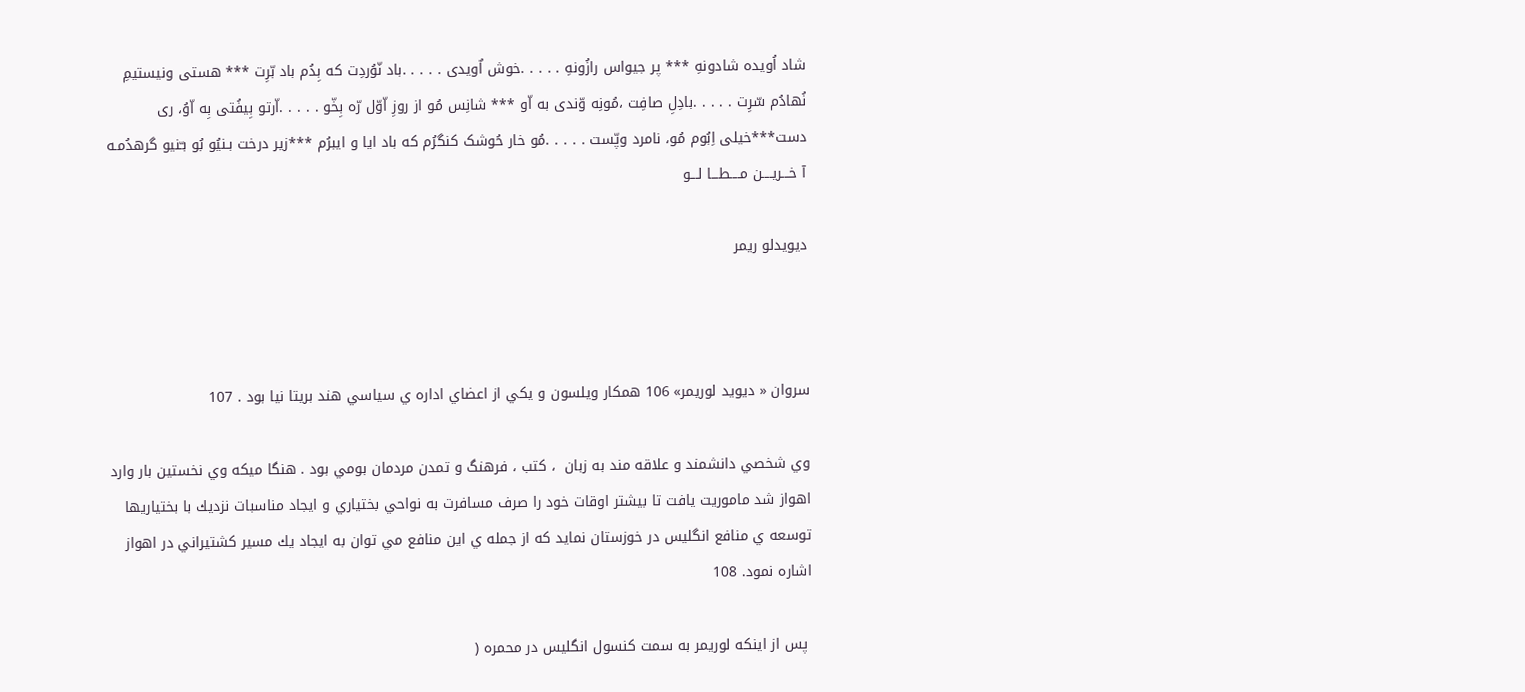شاد اُویده شادونهِ *** پر جیواس رازُونهِ . . . . .خوش اٌویدی . . . . .باد نّوُردِت که بِدُم باد بّرِت *** هستی ونیستیمِ نُهادُم سّرِت . . . . .بادِلِ صافِت ،مُونِه وّندی به اّو *** شانِس مُو از روزِ اّوّل رّه بِخّو . . . . .اّرتو بِیفُتی بِه اّوُ، ری دست***خیلی اِبُوم مُو، نامرد وپّست . . . . .مُو خار حُوشک کنگرُم که باد ایا و ایبرُم ***زیر درخت بـنیُو بُو بـّنیو گرهدُمـه
آ خـــریــــن مــــطـــا لـــو

ديويدلو ريمر



سروان « ديويد لوريمر» 106 همكار ويلسون و يكي از اعضاي اداره ي سياسي هند بريتا نيا بود . 107

وي شخصي دانشمند و علاقه مند به زبان  ، كتب ، فرهنگ و تمدن مردمان بومي بود . هنگا ميكه وي نخستين بار وارد اهواز شد ماموريت يافت تا بيشتر اوقات خود را صرف مسافرت به نواحي بختياري و ايجاد مناسبات نزديك با بختياريها  توسعه ي منافع انگليس در خوزستان نمايد كه از جمله ي اين منافع مي توان به ايجاد يك مسير كشتيراني در اهواز اشاره نمود. 108

 پس از اينكه لوريمر به سمت كنسول انگليس در محمره (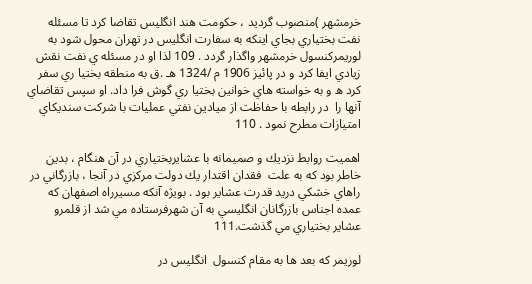خرمشهر )منصوب گرديد ، حكومت هند انگليس تقاضا كرد تا مسئله نفت بختياري بجاي اينكه به سفارت انگليس در تهران محول شود به لوريمركنسول خرمشهر واگذار گردد . 109 لذا او در مسئله ي نفت نقش زيادي ايفا كرد و در پائيز 1906 م /1324 هـ .ق به منطقه بختيا ري سفر كرد ه و به خواسته هاي خوانين بختيا ري گوش فرا داد. او سپس تقاضاي آنها را  در رابطه با حفاظت از ميادين نفتي عمليات با شركت سنديكاي امتيازات مطرح نمود . 110

اهميت روابط نزديك و صميمانه با عشايربختياري در آن هنگام ، بدين خاطر بود كه به علت  فقدان اقتدار يك دولت مركزي در آنجا ، بازرگاني در راهاي خشكي دريد قدرت عشاير بود . بويژه آنكه مسيرراه اصفهان كه عمده اجناس بازرگانان انگليسي به آن شهرفرستاده مي شد از قلمرو عشاير بختياري مي گذشت.111

لوريمر كه بعد ها به مقام كنسول  انگليس در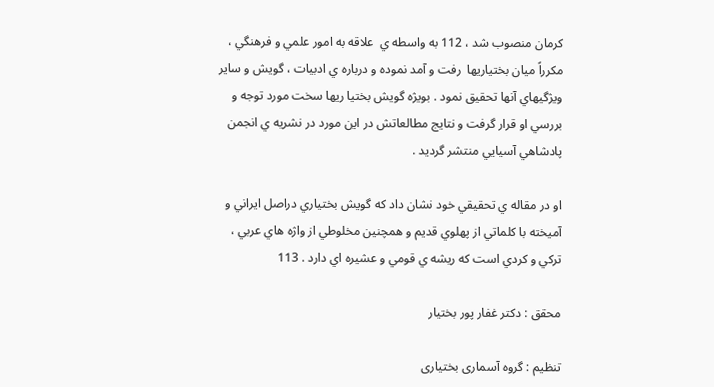كرمان منصوب شد ، 112 به واسطه ي  علاقه به امور علمي و فرهنگي ، مكرراً ميان بختياريها  رفت و آمد نموده و درباره ي ادبيات ، گويش و ساير ويژگيهاي آنها تحقيق نمود . بويژه گويش بختيا ريها سخت مورد توجه و بررسي او قرار گرفت و نتايج مطالعاتش در اين مورد در نشريه ي انجمن پادشاهي آسيايي منتشر گرديد .

او در مقاله ي تحقيقي خود نشان داد كه گويش بختياري دراصل ايراني و آميخته با كلماتي از پهلوي قديم و همچنين مخلوطي از واژه هاي عربي ، تركي و كردي است كه ريشه ي قومي و عشيره اي دارد . 113

محقق : دکتر غفار پور بختیار

تنظیم : گروه آسماری بختیاری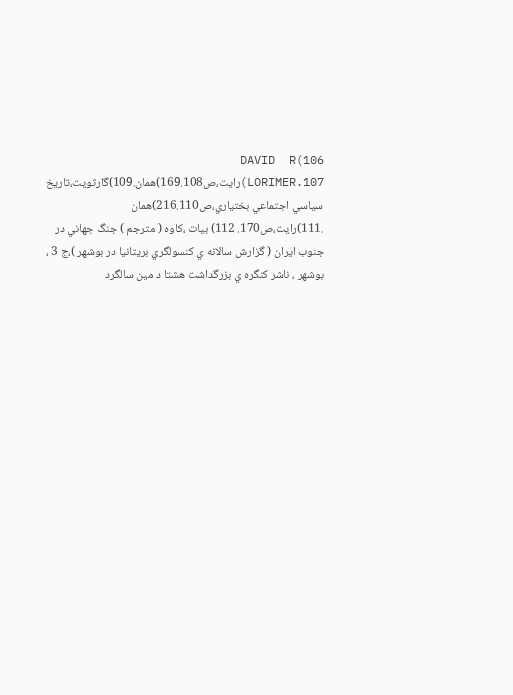106)DAVID  R  LORIMER.107)رايت،ص169.108)همان.109)گارثويت،تاريخ سياسي اجتماعي بختياري،ص216.110)همان .111)رايت،ص170. 112) بيات ،كاوه ( مترجم ) جنگ جهاني در جنوب ايران ( گزارش سالانه ي كنسولگري بريتانيا در بوشهر )،ج 3 ، بوشهر ، ناشر كنگره ي بزرگداشت هشتا د مين سالگرد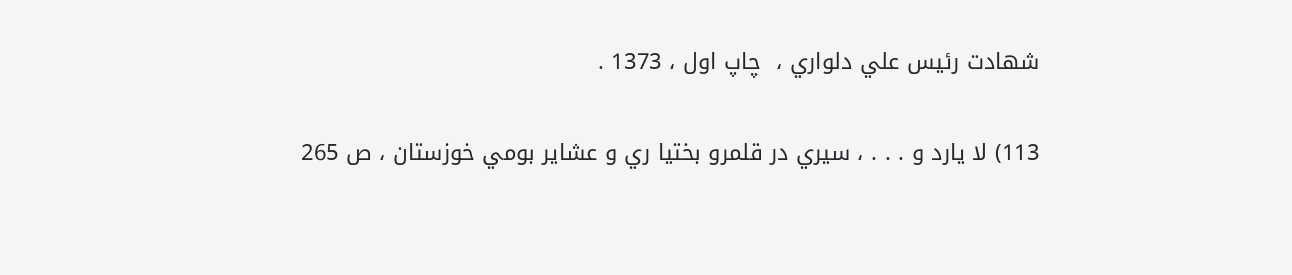شهادت رئيس علي دلواري ،  چاپ اول ، 1373 .

113) لا يارد و . . . ، سيري در قلمرو بختيا ري و عشاير بومي خوزستان ، ص 265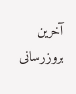آخرین بروزرسانی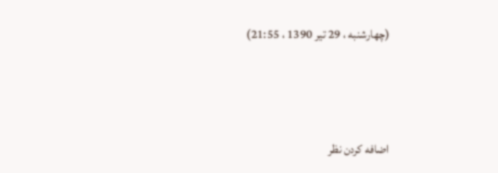(چهارشنبه ، 29 تیر 1390 ، 21:55)



اضافه‌ كردن نظر